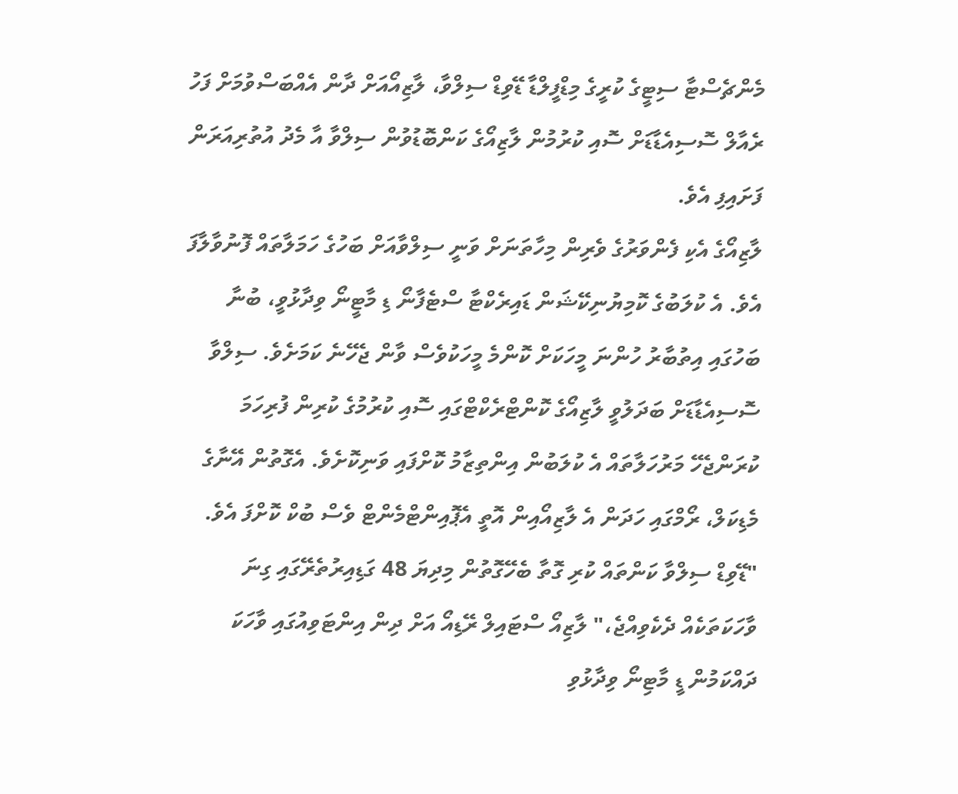މެންޗެސްޓާ ސިޓީގެ ކުރީގެ މިޑްފީލްޑާ ޑޭވިޑް ސިލްވާ، ލާޒިއޯއަށް ދާން އެއްބަސްވުމަށް ފަހު ރެއާލް ސޮސިއެޑާޑަށް ސޮއި ކުރުމުން ލާޒިއޯގެ ކަންބޮޑުވުން ސިލްވާ އާ މެދު އުތުރިއަރަން ފަށައިފި އެވެ.
ލާޒިއޯގެ އެކި ފެންވަރުގެ ވެރިން މިހާތަނަށް ވަނީ ސިލްވާއަށް ބަހުގެ ހަމަލާތައް ފޮނުވާލާފަ އެވެ. އެ ކުލަބުގެ ކޮމިޔުނިކޭޝަން ޑައިރެކްޓާ ސްޓެފާނޯ ޑި މާޓީނޯ ވިދާޅުވީ، ބުނާ ބަހުގައި އިތުބާރު ހުންނަ މީހަކަށް ކޮންމެ މީހަކުވެސް ވާން ޖެހޭނެ ކަމަށެވެ. ސިލްވާ ސޮސިއެޑާޑަށް ބަދަލުވީ ލާޒިއޯގެ ކޮންޓްރެކްޓްގައި ސޮއި ކުރުމުގެ ކުރިން ފުރިހަމަ ކުރަންޖެހޭ މަރުހަލާތައް އެ ކުލަބުން އިންތިޒާމު ކޮށްފައި ވަނިކޮށެވެ. އެގޮތުން އޭނާގެ މެޑިކަލް، ރޯމްގައި ހަދަން އެ ލާޒިއޯއިން އޮތީ އެޕޮއިންޓްމެންޓް ވެސް ބުކް ކޮށްފަ އެވެ.
"ޑޭވިޑް ސިލްވާ ކަންތައް ކުރި ގޮތާ ބެހޭގޮތުން މިދިޔަ 48 ގަޑިއިރުތެރޭގައި ގިނަ ވާހަކަތަކެއް ދެކެވިއްޖެ،" ލާޒިއޯ ސްޓައިލް ރޭޑިއޯ އަށް ދިން އިންޓަވިއުގައި ވާހަކަ ދައްކަމުން ޑީ މާޓިނޯ ވިދާޅުވި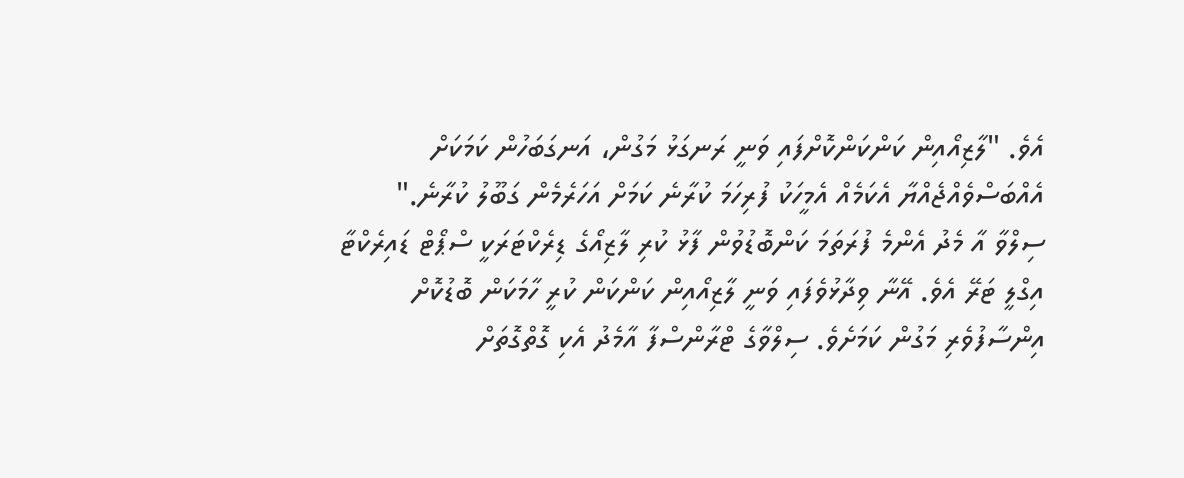އެވެ. "ލާޒިއޯއިން ކަންކަންކޮށްފައި ވަނީ ރަނގަޅު މަގުން، އަނގަބަހުން ކަމަކަށް އެއްބަސްވެއްޖެއްޔާ އެކަމެއް އެމީހަކު ފުރިހަމަ ކުރާނެ ކަމަށް އަހަރެމެން ގަބޫލު ކުރާނެ."
ސިލްވާ އާ މެދު އެންމެ ފުރަތަމަ ކަންބޮޑުވުން ފާޅު ކުރި ލާޒިއޯގެ ޑިރެކްޓަރަކީ ސްޕޯޓް ޑައިރެކްޓާ އިގްލީ ޓަރޭ އެވެ. އޭނާ ވިދާޅުވެފައި ވަނީ ލާޒިއޯއިން ކަންކަން ކުރީ ހާމަކަން ބޮޑުކޮށް އިންސާފުވެރި މަގުން ކަމަށެވެ. ސިލްވާގެ ޓްރާންސްފާ އާމެދު އެކި ގޮތްގޮތަށް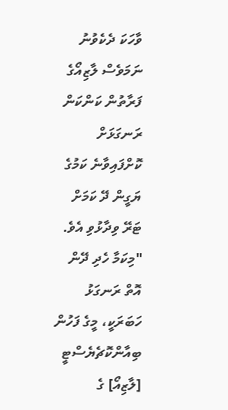ވާހަކަ ދެކެވުނު ނަމަވެސް ލާޒިއޯގެ ފަރާތުން ކަންކަން ރަނގަޅަށް ކޮށްފައިވާނެ ކަމުގެ ޔަގީން ދޭ ކަމަށް ޓަރޭ ވިދާޅުވި އެވެ.
"މިކަމާ ހެދި ދޭން އޮތް ރަނގަޅު ހަބަރަކީ، މީގެ ފަހުން ބިއާންކޮޗެޔެސްޓީ [ލާޒިއޯ] ގެ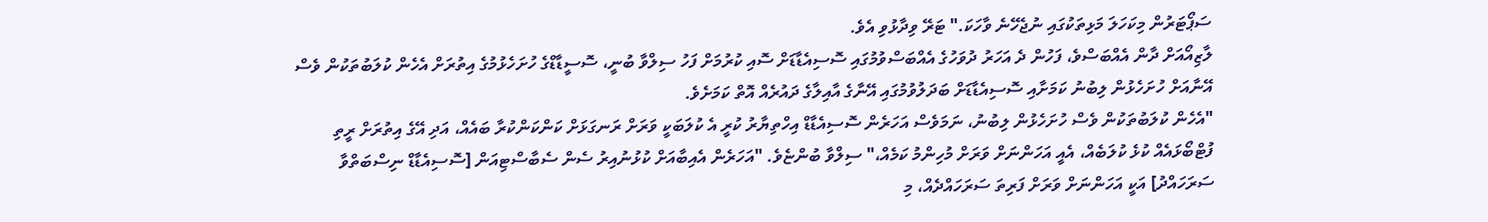ސަޕޯޓަރުން މިކަހަލަ މަޅިތަކުގައި ނުޖެހޭނެ ވާހަކަ." ޓަރޭ ވިދާޅުވި އެވެ.
ލާޒިއޯއަށް ދާން އެއްބަސްވެ، ފަހުން ދެ އަހަރު ދުވަހުގެ އެއްބަސްވުމުގައި ސޮސިއެޑާޑަށް ސޮއި ކުރުމަށް ފަހު ސިލްވާ ބުނީ، ސޮސީޑާޑްގެ ހުށަހެޅުމުގެ އިތުރަށް އެހެން ކުލަބުތަކުން ވެސް އޭނާއަށް ހުށަހެޅުން ލިބުނު ކަމަށާއި ސޮސިއެޑާޑަށް ބަދަލުވުމުގައި އޭނާގެ އާއިލާގެ ދައުރެއް އޮތް ކަމަށެވެ.
"އެހެން ކުލަބުތަކުން ވެސް ހުށަހެޅުން ލިބުނު، ނަމަވެސް އަހަރެން ސޮސިއެޑާޑް އިހްތިޔާރު ކުރީ އެ ކުލަބަކީ ވަރަށް ރަނގަޅަށް ކަންކަންކުރާ ބައެއް، އަދި އޭގެ އިތުރަށް ރީތި ފުޓްބޯޅައެއް ކުޅެ ކުލަބެއް، އެއީ އަހަންނަށް ވަރަށް މުހިންމު ކަމެއް،" ސިލްވާ ބުންޏެވެ. "އަހަރެން އެއިބާއަށް ކުޅުނުއިރު ސެން ސެބާސްޓިއަން [ސޮސިއެޑާޑް ނިސްބަތްވާ ސަރަހައްދު] އަކީ އަހަންނަށް ވަރަށް ފަރިތަ ސަރަހައްދެއް، މި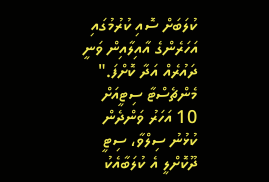ކުލަބަށް ސޮއި ކުރުމުގައި އަހަރެންގެ އާއިލާއިން ވަނީ ދައުރެއް އަދާ ކޮށްފަ."
މެންޗެސްޓާ ސިޓީއަށް 10 އަހަރު ވަންދެން ކުޅުނު ސިލްވާ، ސިޓީ ދޫކޮށްލީ އެ ކުލަބާއެކު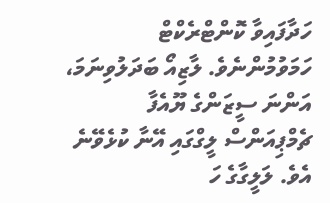ހަދާފައިވާ ކޮންޓްރެކްޓް ހަމަވުމުންނެވެ. ލާޒިއޯ ބަދަލުވިނަމަ، އަންނަ ސީޒަންގެ ޔޫއެފާ ޗެމްޕިއަންސް ލީގްގައި އޭނާ ކުޅެވޭނެ އެވެ. ލަލީގާގެ ހަ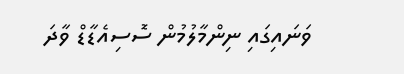ވަނައިގައި ނިންމާލުމުން ސޮސިއެޑާޑް ވާދަ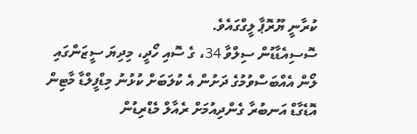ކުރާނީ ޔޫރޮޕާ ލީގްގައެވެ.
ސޮސިއެޑާޑުން ސިލްވާ 34، ގެ ސޮއި ހޯދީ، މިދިޔަ ސީޒަންގައި ލޯން އެއްބަސްވުމުގެ ދަށުން އެ ކުލަބަށް ކުޅުނު މިޑްފީލްޑާ މާޓިން އޮޑެގާޑް އަނބުރާ ގެންދިއުމަށް ރެއާލް މެޑްރިޑުން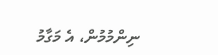ނިންމުމުން، އެ މަގާމު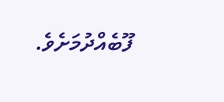ފޫބެއްދުމަށެވެ.